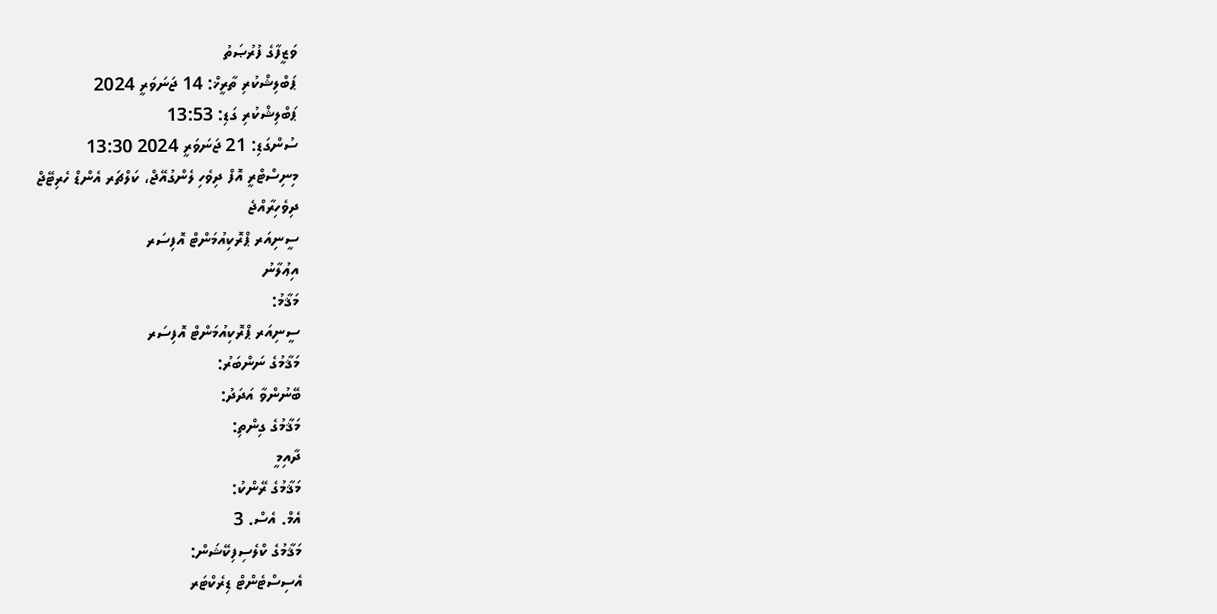ވަޒީފާގެ ފުރުޞަތު
ޕަބްލިޝްކުރި ތާރީޚް: 14 ޖަނަވަރީ 2024
ޕަބްލިޝްކުރި ގަޑި: 13:53
ސުންގަޑި: 21 ޖަނަވަރީ 2024 13:30
މިނިސްޓްރީ އޮފް ދިވެހި ލެންގުއޭޖް، ކަލްޗަރ އެންޑް ހެރިޓޭޖް
ދިވެހިރާއްޖެ
ސީނިއަރ ޕްރޮކިއުމަންޓް އޮފިސަރ
އިޢުލާނު
މަޤާމު:
ސީނިއަރ ޕްރޮކިއުމަންޓް އޮފިސަރ
މަޤާމުގެ ނަންބަރު:
ބޭނުންވާ އަދަދު:
މަޤާމުގެ ގިންތި:
ދާއިމީ
މަޤާމުގެ ރޭންކު:
އެމް. އެސް. 3
މަޤާމުގެ ކްލެސިފިކޭޝަން:
އެސިސްޓެންޓް ޑިރެކްޓަރ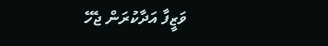ވަޒީފާ އަދާކުރަން ޖެހޭ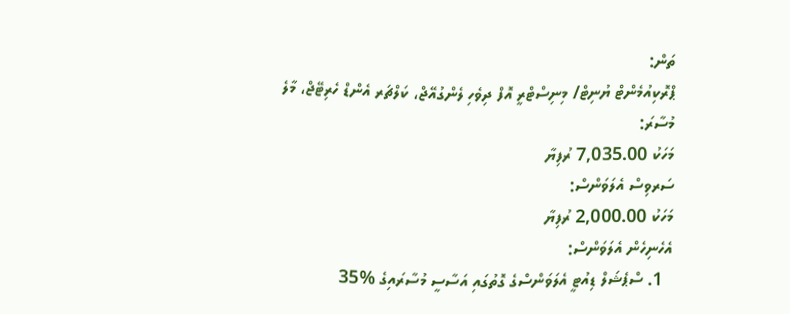ތަން:
ޕްރޮކިއުމެންޓް ޔުނިޓް/ މިނިސްޓްރީ އޮފް ދިވެހި ލެންގުއޭޖް، ކަލްޗަރ އެންޑް ހެރިޓޭޖް، މާލެ
މުސާރަ:
މަހަކު 7,035.00 ރުފިޔާ
ސަރވިސް އެލަވަންސް:
މަހަކު 2,000.00 ރުފިޔާ
އެހެނިހެން އެލަވަންސް:
  1. ސްޕެޝަލް ޑިއުޓީ އެލަވަންސްގެ ގޮތުގައި އަސާސީ މުސާރައިގެ %35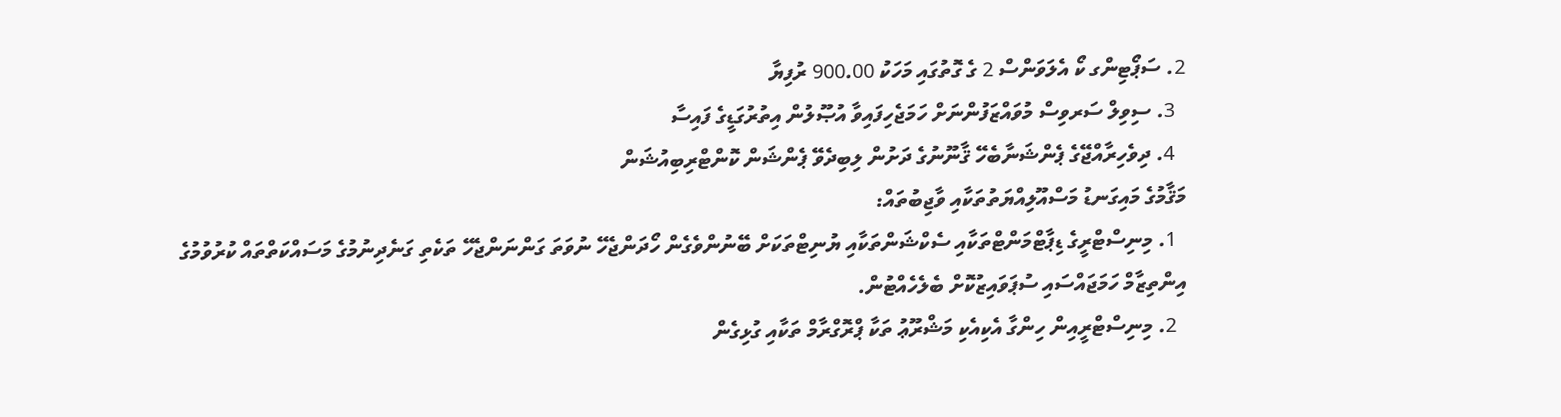2. ސަޕޯޓިންގ ކޯ އެލަވަންސް 2 ގެ ގޮތުގައި މަހަކު 900.00 ރުފިޔާ
  3. ސިވިލް ސަރވިސް މުވައްޒަފުންނަށް ހަމަޖެހިފައިވާ އުޞޫލުން އިތުރުގަޑީގެ ފައިސާ
  4. ދިވެހިރާއްޖޭގެ ޕެންޝަނާބެހޭ ޤާނޫނުގެ ދަށުން ލިބިދެވޭ ޕެންޝަން ކޮންޓްރިބިއުޝަން
މަޤާމުގެ މައިގަނޑު މަސްއޫލިއްޔަތުތަކާއި ވާޖިބުތައް:
  1. މިނިސްޓްރީގެ ޑިޕާޓްމަންޓްތަކާއި ސެކްޝަންތަކާއި ޔުނިޓްތަކަށް ބޭނުންވެގެން ހޯދަންޖެހޭ ނުވަތަ ގަންނަންޖެހޭ ތަކެތި ގަނެދިނުމުގެ މަސައްކަތްތައް ކުރުވުމުގެ އިންތިޒާމް ހަމަޖައްސައި ސުޕަވައިޒުކޮށް ބެލެހެއްޓުން.
  2. މިނިސްޓްރީއިން ހިންގާ އެކިއެކި މަޝްރޫޢު ތަކާ ޕްރޮގްރާމް ތަކާއި ގުޅިގެން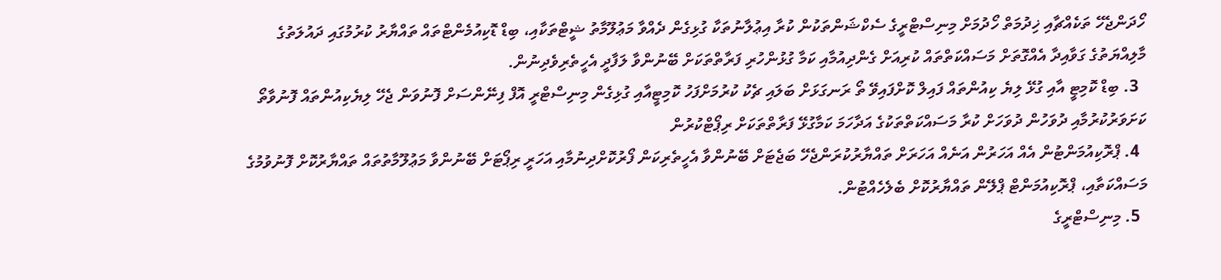ހޯދަންޖެހޭ ތަކެއްޗާއި ޚިދުމަތް ހޯދުމަށް މިނިސްޓްރީގެ ސެކްޝަންތަކުން ކުރާ އިޢުލާނުތަކާ ގުޅިގެން ދެއްވާ މަޢުލޫމާތު ޝީޓްތަކާއި، ބިޑް ޑޮކިއުމެންޓްތައް ތައްޔާރު ކުރުމުގައި ދައުލަތުގެ މާލިއްޔަތުގެ ގަވާއިދާ އެއްގޮތަށް މަސައްކަތްތައް ކުރިއަށް ގެންދިއުމާއި ކަމާ ގުޅުންހުރި ފަރާތްތަކަށް ބޭނުންވާ ލަފާދީ އެހީތެރިވެދިނުން.
  3. ބިޑް ކޮމިޓީ އާއި ގުޅޭ ލިޔެ ކިއުންތައް ފައިލް ކޮށްފައިވޭ ތޯ ރަނގަޅަށް ބަލައި ޗެކު ކުރުމަށްފަހު ކޮމިޓީއާއި ގުޅިގެން މިނިސްޓްރީ އޮފް ފިނޭންސަށް ފޮނުވަން ޖެހޭ ލިޔެކިއުންތައް ފޮނުވާތޯ ކަށަވަރުކުރުމާއި ދުވަހުން ދުވަހަށް ކުރާ މަސައްކަތްތަކުގެ އަދާހަމަ ކަމާގުޅޭ ފަރާތްތަކަށް ރިޕޯޓްކުރުން
  4. ޕްރޮކިއުމަންޓުން އެއް އަހަރުން އަނެއް އަހަރަށް ތައްޔާރުކުރަންޖެހޭ ބަޖެޓަށް ބޭނުންވާ އެހީތެރިކަން ފޯރުކޮށްދިނުމާއި އަހަރީ ރިޕޯޓަށް ބޭނުންވާ މަޢުލޫމާތުތައް ތައްޔާރުކޮށް ފޮނުވުމުގެ މަސައްކަތާއި، ޕްރޮކިއުމަންޓް ޕްލޭން ތައްޔާރުކޮށް ބެލެހެއްޓުން.
  5. މިނިސްޓްރީގެ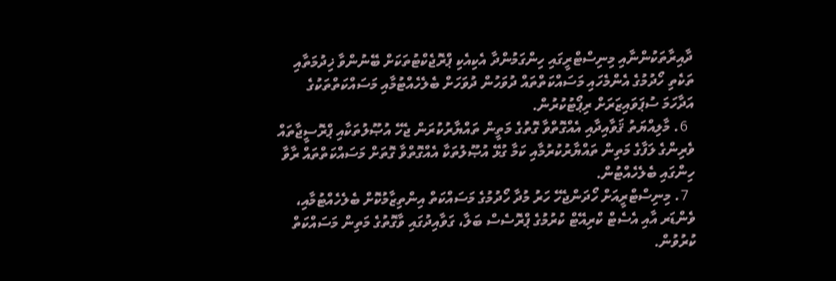ދާއިރާތަކުންނާއި މިނިސްޓްރީގައި ހިންގަމުންދާ އެކިއެކި ޕްރޮޖެކްޓުތަކަށް ބޭނުންވާ ޚިދުމަތާއި ތަކެތި ހޯދުމުގެ އެންމެހައި މަސައްކަތްތައް ދުވަހުން ދުވަހަށް ބެލެހެއްޓުމާއި މަސައްކަތްތަކުގެ އަދާހަމަ ސުޕަވައިޒަރަށް ރިޕޯޓުކުރުން.
  6. މާލިއްޔަތު ޤަވާއިދާއި އެއްގޮތްވާ ގޮތުގެ މަތީން ތައްޔާރުކުރަން ޖެހޭ އުޞޫލުތަކާއި ޕްރޮސީޖާތައް ވެރިންގެ ލަފާގެ މަތިން ތައްޔާރުކުރުމާއި ކަމާ ގުޅޭ އުޞޫލުތަކާ އެއްގޮތްވާ ގޮތަށް މަސައްކަތްތައް ރާވާ ހިންގައި ބެލެހެއްޓުން.
  7. މިނިސްޓްރީއަށް ހޯދަންޖެހޭ ހަރު މުދާ ހޯދުމުގެ މަސައްކަތް އިންތިޒާމުކޮށް ބެލެހެއްޓުމާއި، ވެންޑަރ އާއި އެސެޓް ކްރިއޭޓް ކުރުމުގެ ޕްރޮސެސް ބަލާ، ގަވާއިދުގައި ވާގޮތުގެ މަތިން މަސައްކަތް ކުރުވުން.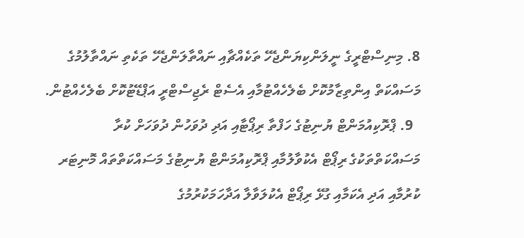8. މިނިސްޓްރީގެ ނީލަންކިޔަންޖެހޭ ތަކެއްޗާއި ނައްތާލަންޖެހޭ ތަކެތި ނައްތާލުމުގެ މަސައްކަތް އިންތިޒާމުކޮށް ބެލެހެއްޓުމާއި އެސެޓް ރެޖިސްޓްރީ އަޕްޑޭޓުކޮށް ބެލެހެއްޓުން.
  9. ޕްރޮކިއުމަންޓް ޔުނިޓުގެ ހަފްތާ ރިޕޯޓާއި އަދި ދުވަހުން ދުވަހަށް ކުރާ މަސައްކަތްތަކުގެ ރިޕޯޓް އެކުވާލުމާއި ޕްރޮކިއުމަންޓް ޔުނިޓުގެ މަސައްކަތްތައް މޮނިޓަރ ކުރުމާއި އަދި އެކަމާއި ގުޅޭ ރިޕޯޓް އެކުލަވާލާ އަދާހަމަކުރުމުގެ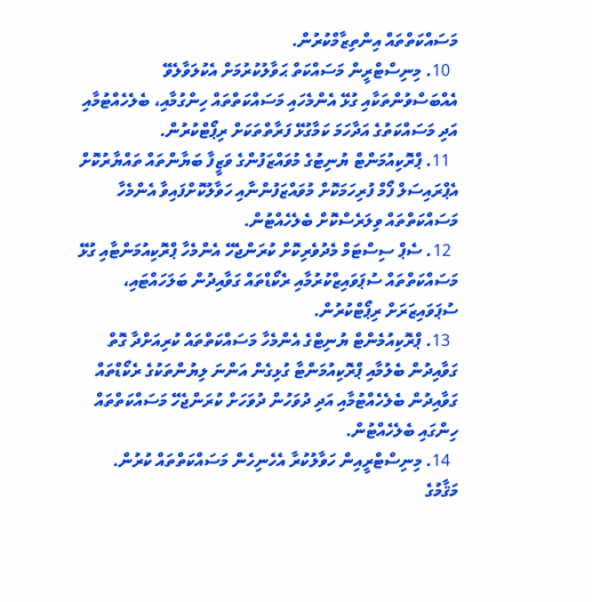މަސައްކަތްތައް އިންތިޒާމްކުރުން.
  10. މިނިސްޓްރީން މަސައްކަތް ޙަވާލުކުރުމަށް އެކުލަވާލެވޭ އެއްބަސްވުންތަކާއި ގުޅޭ އެންމެހައި މަސައްކަތްތައް ހިންގުމާއި، ބެލެހެއްޓުމާއި އަދި މަސައްކަތުގެ އަދާހަމަ ކަމާގުޅޭ ފަރާތްތަކަށް ރިޕޯޓްކުރުން.
  11. ޕްރޮކިއުމަންޓް ޔުނިޓުގެ މުވައްޒަފުންގެ ވަޒީފާ ބަޔާންތައް ތައްޔާރުކޮށް އެޕްރައިސަލް ފޯމް ފުރިހަމަކޮށް މުވައްޒަފުންނާއި ހަވާލުކޮށްފައިވާ އެންމެހާ މަސައްކަތްތައް ވިލަރެސްކޮށް ބެލެހެއްޓުން.
  12. ސެޕް ސިސްޓަމް މެދުވެރިކޮށް ކުރަންޖެހޭ އެންމެހާ ޕްރޮކިއުމަންޓާއި ގުޅޭ މަސައްކަތްތައް ސުޕަވައިޒްކުރުމާއި ރެކޯޑްތައް ގަވާއިދުން ބަލަހައްޓައި، ސުޕަވައިޒަރަށް ރިޕޯޓްކުރުން.
  13. ޕްރޮކިއުމެންޓް ޔުނިޓްގެ އެންމެހާ މަސައްކަތްތައް ކުރިއަށްދާ ގޮތް ގަވާއިދުން ބެލުމާއި ޕްރޮކިއުމަންޓާ ގުޅިގެން އަންނަ ލިޔުންތަކުގެ ރެކޯޑްތައް ގަވާއިދުން ބެލެހެއްޓުމާއި އަދި ދުވަހުން ދުވަހަށް ކުރަންޖެހޭ މަސައްކަތްތައް ހިންގައި ބެލެހެއްޓުން.
  14. މިނިސްޓްރީއިން ހަވާލުކުރާ އެހެނިހެން މަސައްކަތްތައް ކުރުން.
މަޤާމުގެ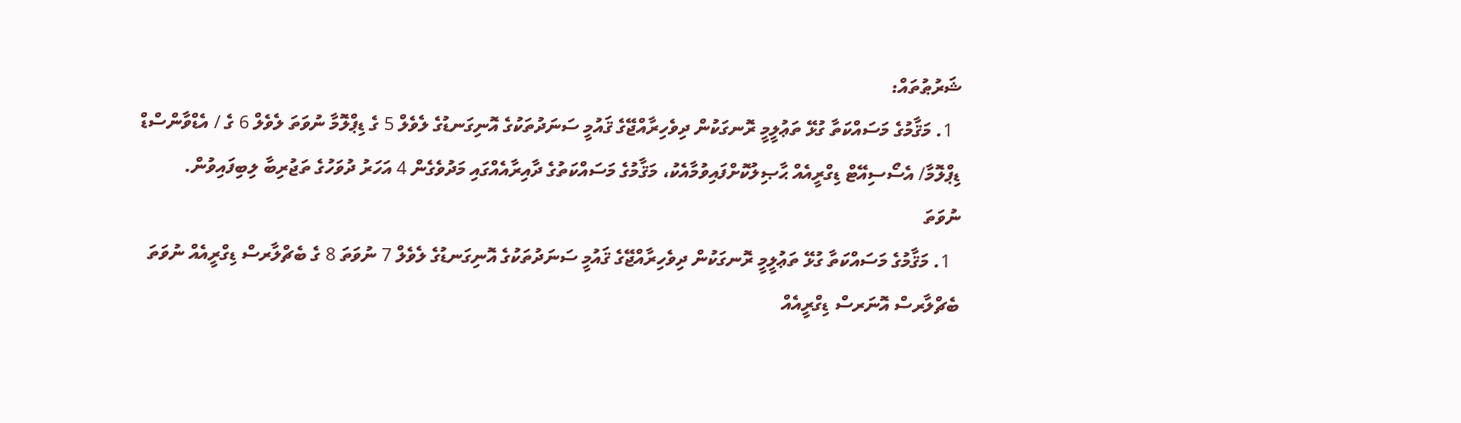ޝަރުޠުތައް:
  1. މަޤާމުގެ މަސައްކަތާ ގުޅޭ ތަޢުލީމީ ރޮނގަކުން ދިވެހިރާއްޖޭގެ ޤައުމީ ސަނަދުތަކުގެ އޮނިގަނޑުގެ ލެވެލް 5 ގެ ޑިޕްލޮމާ ނުވަތަ ލެވެލް 6 ގެ / އެޑްވާންސްޑް ޑިޕްލޮމާ/ އެސޯސިއޭޓް ޑިގްރީއެއް ޙާޞިލުކޮށްފައިވުމާއެކު، މަޤާމުގެ މަސައްކަތުގެ ދާއިރާއެއްގައި މަދުވެގެން 4 އަހަރު ދުވަހުގެ ތަޖުރިބާ ލިބިފައިވުން.
ނުވަތަ
  1. މަޤާމުގެ މަސައްކަތާ ގުޅޭ ތަޢުލީމީ ރޮނގަކުން ދިވެހިރާއްޖޭގެ ޤައުމީ ސަނަދުތަކުގެ އޮނިގަނޑުގެ ލެވެލް 7 ނުވަތަ 8 ގެ ބެޗްލާރސް ޑިގްރީއެއް ނުވަތަ ބެޗްލާރސް އޮނަރސް ޑިގްރީއެއް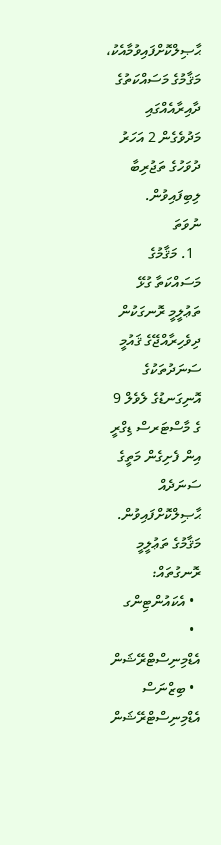ޙާޞިލްކޮށްފައިވުމާއެކު، މަޤާމުގެ މަސައްކަތުގެ ދާއިރާއެއްގައި މަދުވެގެން 2 އަހަރު ދުވަހުގެ ތަޖުރިބާ ލިބިފައިވުން.
ނުވަތަ
  1. މަޤާމުގެ މަސައްކަތާ ގުޅޭ ތަޢުލީމީ ރޮނގަކުން ދިވެހިރާއްޖޭގެ ޤައުމީ ސަނަދުތަކުގެ އޮނިގަނޑުގެ ލެވެލް 9 ގެ މާސްޓަރސް ޑިގްރީ އިން ފެށިގެން މަތީގެ ސަނަދެއް ޙާޞިލްކޮށްފައިވުން.
މަޤާމުގެ ތަޢުލީމީ ރޮނގުތައް:
  • އެކައުންޓިންގ
  • އެޑްމިނިސްޓްރޭޝަން
  • ބިޒްނަސް އެޑްމިނިސްޓްރޭޝަން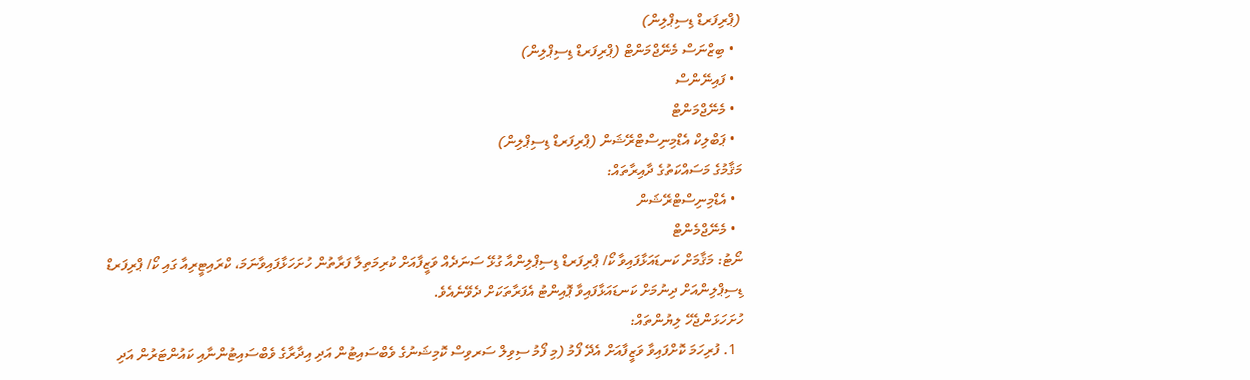(ޕްރިފަރޑް ޑިސިޕްލިން)
  • ބިޒްނަސް މެނޭޖްމަންޓް (ޕްރިފަރޑް ޑިސިޕްލިން)
  • ފައިނޭންސް
  • މެނޭޖްމަންޓް
  • ޕަބްލިކް އެޑްމިނިސްޓްރޭޝަން (ޕްރިފަރޑް ޑިސިޕްލިން)
މަޤާމުގެ މަސައްކަތުގެ ދާއިރާތައް:
  • އެޑްމިނިސްޓްރޭޝަން
  • މެނޭޖްމެންޓް
ނޯޓު: މަޤާމަށް ކަނޑައަޅާފައިވާ ކޯ/ ޕްރިފަރޑް ޑިސިޕްލިންއާ ގުޅޭ ސަނަދެއް ވަޒީފާއަށް ކުރިމަތިލާ ފަރާތުން ހުށަހަޅާފައިވާނަމަ، ކްރައިޓީރިއާ ގައި ކޯ/ ޕްރިފަރޑް ޑިސިޕްލިންއަށް ދިނުމަށް ކަނޑައަޅާފައިވާ ޕޮއިންޓު އެފަރާތަކަށް ދެވޭނެއެވެ.
ހުށަހަޅަންޖެހޭ ލިޔުންތައް:
  1. ފުރިހަމަ ކޮށްފައިވާ ވަޒީފާއަށް އެދޭ ފޯމު (މި ފޯމު ސިވިލް ސަރވިސް ކޮމިޝަނުގެ ވެބްސައިޓުން އަދި އިދާރާގެ ވެބްސައިޓުންނާއި ކައުންޓަރުން އަދި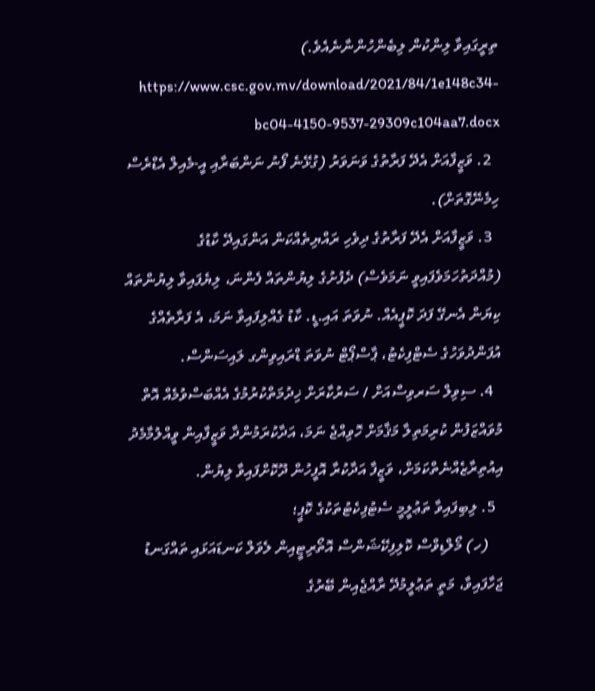ތިރީގައިވާ ލިންކުން ލިބެންހުންނާނެއެވެ.)  https://www.csc.gov.mv/download/2021/84/1e148c34-bc04-4150-9537-29309c104aa7.docx
  2. ވަޒީފާއަށް އެދޭ ފަރާތުގެ ވަނަވަރު (ގުޅޭނެ ފޯނު ނަންބަރާއި އީ-މެއިލް އެޑްރެސް ހިމެނޭގޮތަށް).
  3. ވަޒީފާއަށް އެދޭ ފަރާތުގެ ދިވެހި ރައްޔިތެއްކަން އަންގައިދޭ ކާޑުގެ (މުއްދަތުހަމަވެފައިވީ ނަމަވެސް) ދެފުށުގެ ލިޔުންތައް ފެންނަ، ލިޔެފައިވާ ލިޔުންތައް ކިޔަން އެނގޭ ފަދަ ކޮޕީއެއް. ނުވަތަ އައި.ޑީ. ކާޑު ގެއްލިފައިވާ ނަމަ، އެ ފަރާތެއްގެ އުފަންދުވަހުގެ ސެޓްފިކެޓު، ޕާސްޕޯޓް ނުވަތަ ޑްރައިވިންގ ލައިސަންސް.
  4. ސިވިލް ސަރވިސްއަށް / ސަރުކާރަށް ޚިދުމަތްކުރުމުގެ އެއްބަސްވުމެއް އޮތް މުވައްޒަފުން ކުރިމަތިލާ މަޤާމަށް ހޮވިއްޖެ ނަމަ، އަދާކުރަމުންދާ ވަޒީފާއިން ވީއްލުމާމެދު އިއުތިރާޒެއްނެތްކަމަށް، ވަޒީފާ އަދާކުރާ އޮފީހުން ދޫކޮށްފައިވާ ލިޔުން.
  5. ލިބިފައިވާ ތަޢުލީމީ ސެޓުފިކެޓުތަކުގެ ކޮޕީ؛
    (ހ) މޯލްޑިވްސް ކޮލިފިކޭޝަންސް އޮތޯރިޓީއިން ލެވަލް ކަނޑައަޅައި ތައްގަނޑު ޖަހާފައިވާ، މަތީ ތަޢުލީމުދޭ ރާއްޖެއިން ބޭރުގެ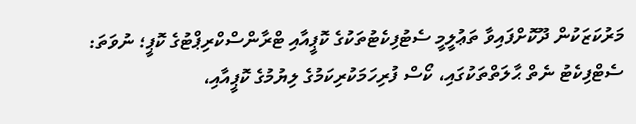މަރުކަޒަކުން ދޫކޮށްފައިވާ ތަޢުލީމީ ސެޓުފިކެޓުތަކުގެ ކޮޕީއާއި ޓްރާންސްކްރިޕްޓުގެ ކޮޕީ؛ ނުވަތަ: ސެޓްފިކެޓު ނެތް ޙާލަތްތަކުގައި، ކޯސް ފުރިހަމަކުރިކަމުގެ ލިޔުމުގެ ކޮޕީއާއި،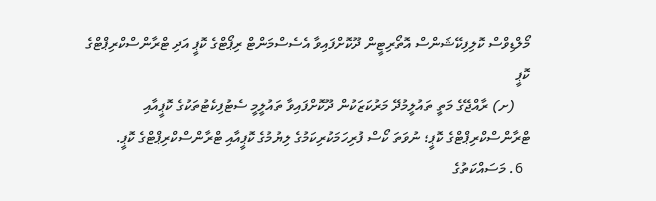މޯލްޑިވްސް ކޮލިފިކޭޝަންސް އޮތޯރިޓީން ދޫކޮށްފައިވާ އެސެސްމަންޓް ރިޕޯޓްގެ ކޮޕީ އަދި ޓްރާންސްކްރިޕްޓްގެ ކޮޕީ
    (ށ) ރާއްޖޭގެ މަތީ ތައުލީމުދޭ މަރުކަޒަކުން ދޫކޮށްފައިވާ ތައުލީމީ ސެޓުފިކެޓުތަކުގެ ކޮޕީއާއި ޓްރާންސްކްރިޕްޓްގެ ކޮޕީ؛ ނުވަތަ ކޯސް ފުރިހަމަކުރިކަމުގެ ލިޔުމުގެ ކޮޕީއާއި ޓްރާންސްކްރިޕްޓްގެ ކޮޕީ.
  6. މަސައްކަތުގެ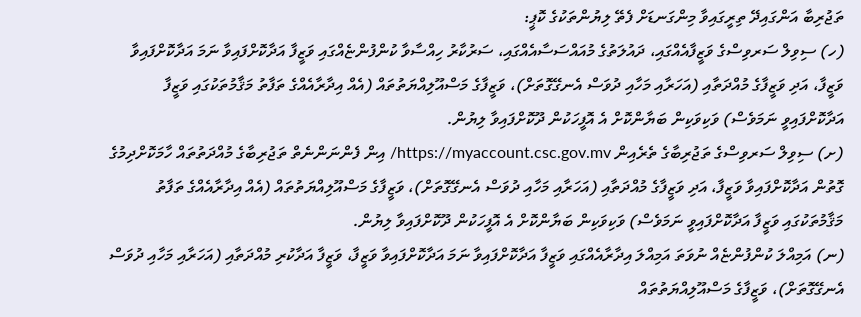ތަޖުރިބާ އަންގައިދޭ ތިރީގައިވާ މިންގަނޑަށް ފެތޭ ލިޔުންތަކުގެ ކޮޕީ:
(ހ) ސިވިލް ސަރވިސްގެ ވަޒީފާއެއްގައި، ދައުލަތުގެ މުއައްސަސާއެއްގައި، ސަރުކާރު ހިއްސާވާ ކުންފުންޏެއްގައި ވަޒީފާ އަދާކޮށްފައިވާ ނަމަ އަދާކޮށްފައިވާ ވަޒީފާ، އަދި ވަޒީފާގެ މުއްދަތާއި (އަހަރާއި މަހާއި ދުވަސް އެނގޭގޮތަށް)، ވަޒީފާގެ މަސްއޫލިއްޔަތުތައް (އެއް އިދާރާއެއްގެ ތަފާތު މަޤާމުތަކުގައި ވަޒީފާ އަދާކޮށްފައިވީ ނަމަވެސް) ވަކިވަކިން ބަޔާންކޮށް އެ އޮފީހަކުން ދޫކޮށްފައިވާ ލިޔުން.
(ށ) ސިވިލް ސަރވިސްގެ ތަޖުރިބާގެ ތެރެއިން https://myaccount.csc.gov.mv/ އިން ފެންނަންނެތް ތަޖުރިބާގެ މުއްދަތުތައް ހާމަކޮށްދިމުގެ ގޮތުން އަދާކޮށްފައިވާ ވަޒީފާ، އަދި ވަޒީފާގެ މުއްދަތާއި (އަހަރާއި މަހާއި ދުވަސް އެނގޭގޮތަށް)، ވަޒީފާގެ މަސްއޫލިއްޔަތުތައް (އެއް އިދާރާއެއްގެ ތަފާތު މަޤާމުތަކުގައި ވަޒީފާ އަދާކޮށްފައިވީ ނަމަވެސް) ވަކިވަކިން ބަޔާންކޮށް އެ އޮފީހަކުން ދޫކޮށްފައިވާ ލިޔުން.
(ނ) އަމިއްލަ ކުންފުންޏެއް ނުވަތަ އަމިއްލަ އިދާރާއެއްގައި ވަޒީފާ އަދާކޮށްފައިވާ ނަމަ އަދާކޮށްފައިވާ ވަޒީފާ، ވަޒީފާ އަދާކުރި މުއްދަތާއި (އަހަރާއި މަހާއި ދުވަސް އެނގޭގޮތަށް)، ވަޒީފާގެ މަސްއޫލިއްޔަތުތައް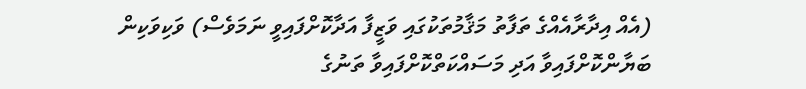(އެއް އިދާރާއެއްގެ ތަފާތު މަޤާމުތަކުގައި ވަޒީފާ އަދާކޮށްފައިވީ ނަމަވެސް) ވަކިވަކިން ބަޔާންކޮށްފައިވާ އަދި މަސައްކަތްކޮށްފައިވާ ތަނުގެ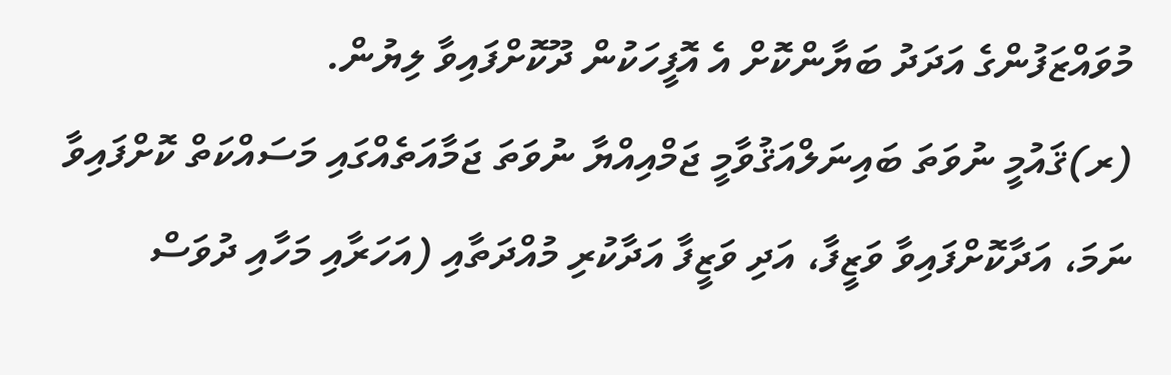މުވައްޒަފުންގެ އަދަދު ބަޔާންކޮށް އެ އޮފީހަކުން ދޫކޮށްފައިވާ ލިޔުން.
(ރ)ޤައުމީ ނުވަތަ ބައިނަލްއަޤުވާމީ ޖަމްއިއްޔާ ނުވަތަ ޖަމާއަތެއްގައި މަސައްކަތް ކޮށްފައިވާ ނަމަ، އަދާކޮށްފައިވާ ވަޒީފާ، އަދި ވަޒީފާ އަދާކުރި މުއްދަތާއި (އަހަރާއި މަހާއި ދުވަސް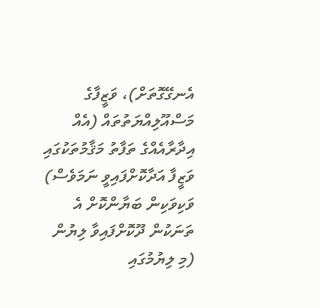އެނގޭގޮތަށް)، ވަޒީފާގެ މަސްއޫލިއްޔަތުތައް (އެއް އިދާރާއެއްގެ ތަފާތު މަޤާމުތަކުގައި ވަޒީފާ އަދާކޮށްފައިވީ ނަމަވެސް) ވަކިވަކިން ބަޔާންކޮށް އެ ތަނަކުން ދޫކޮށްފައިވާ ލިޔުން (މި ލިޔުމުގައި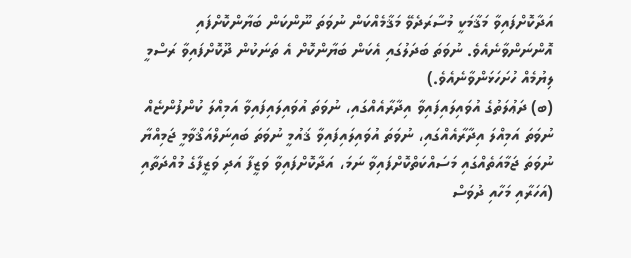އަދާކޮށްފައިވާ މަޤާމަކީ މުސާރަދެވޭ މަޤާމެއްކަން ނުވަތަ ނޫންކަން ބަޔާންކޮށްފައި އޮންނަންވާނެއެވެ. ނުވަތަ ބަދަލުގައި އެކަން ބަޔާންކޮށް އެ ތަނަކުން ދޫކޮށްފައިވާ ރަސްމީ ލިޔުމެއް ހުށަހަޅަންވާނެއެވެ.)
(ބ) ދަޢުލަތުގެ އުވައިލައިފައިވާ އިދާރާއެއްގައި، ނުވަތަ އުވައިލައިފައިވާ އަމިއްލަ ކުންފުންޏެއް ނުވަތަ އަމިއްލަ އިދާރާއެއްގައި، ނުވަތަ އުވައިލައިފައިވާ ޤައުމީ ނުވަތަ ބައިނަލްއަޤްވާމީ ޖަމިއްޔާ ނުވަތަ ޖަމާއަތެއްގައި މަސައްކަތްކޮށްފައިވާ ނަމަ، އަދާކޮށްފައިވާ ވަޒީފާ އަދި ވަޒީފާގެ މުއްދަތާއި (އަހަރާއި މަހާއި ދުވަސް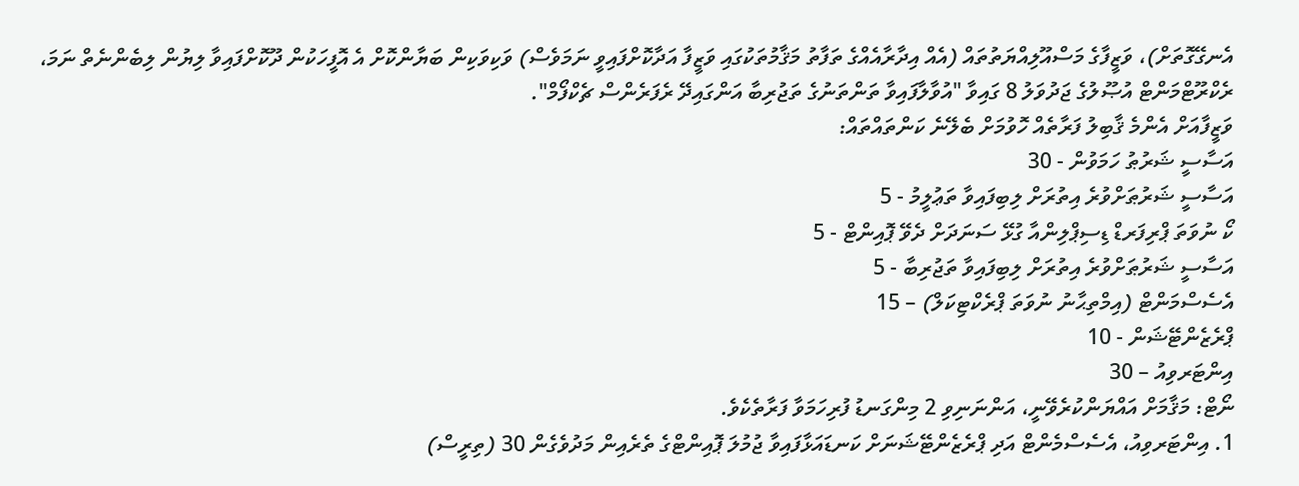އެނގޭގޮތަށް)، ވަޒީފާގެ މަސްއޫލިއްޔަތުތައް (އެއް އިދާރާއެއްގެ ތަފާތު މަޤާމުތަކުގައި ވަޒީފާ އަދާކޮށްފައިވީ ނަމަވެސް) ވަކިވަކިން ބަޔާންކޮށް އެ އޮފީހަކުން ދޫކޮށްފައިވާ ލިޔުން ލިބެންނެތް ނަމަ، ރެކްރޫޓްމަންޓް އުޞޫލުގެ ޖަދުވަލު 8 ގައިވާ "އުވާލާފައިވާ ތަންތަނުގެ ތަޖުރިބާ އަންގައިދޭ ރެފަރެންސް ޗެކްފޯމް".
ވަޒީފާއަށް އެންމެ ޤާބިލު ފަރާތެއް ހޮވުމަށް ބެލޭނެ ކަންތައްތައް:
އަސާސީ ޝަރުޠު ހަމަވުން - 30
އަސާސީ ޝަރުޠަށްވުރެ އިތުރަށް ލިބިފައިވާ ތަޢުލީމު - 5
ކޯ ނުވަތަ ޕްރިފަރޑް ޑިސިޕްލިންއާ ގުޅޭ ސަނަދަށް ދެވޭ ޕޮއިންޓް - 5
އަސާސީ ޝަރުޠަށްވުރެ އިތުރަށް ލިބިފައިވާ ތަޖުރިބާ - 5
އެސެސްމަންޓް (އިމްތިޙާނު ނުވަތަ ޕްރެކްޓިކަލް) – 15
ޕްރެޒެންޓޭޝަން - 10
އިންޓަރވިއު – 30
ނޯޓް: މަޤާމަށް އައްޔަންކުރެވޭނީ، އަންނަނިވި 2 މިންގަނޑު ފުރިހަމަވާ ފަރާތެކެވެ.
1. އިންޓަރވިއު، އެސެސްމެންޓް އަދި ޕްރެޒެންޓޭޝަނަށް ކަނޑައަޅާފައިވާ ޖުމުލަ ޕޮއިންޓްގެ ތެރެއިން މަދުވެގެން 30 (ތިރީސް)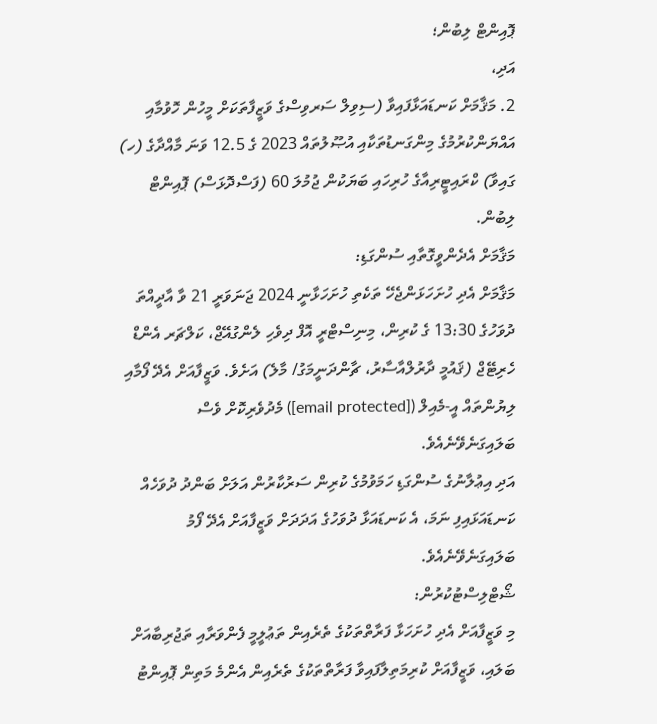ޕޮއިންޓް ލިބުން؛
އަދި،
2. މަޤާމަށް ކަނޑައަޅާފައިވާ (ސިވިލް ސަރވިސްގެ ވަޒީފާތަކަށް މީހުން ހޮވުމާއި އައްޔަންކުރުމުގެ މިންގަނޑުތަކާއި އުޞޫލުތައް 2023 ގެ 12.5 ވަނަ މާއްދާގެ (ހ) ގައިވާ) ކްރައިޓީރިއާގެ ހުރިހައި ބަޔަކުން ޖުމުލަ 60 (ފަސްދޮޅަސް) ޕޮއިންޓް ލިބުން.
މަޤާމަށް އެދެންވީގޮތާއި ސުންގަޑި:
މަޤާމަށް އެދި ހުށަހަޅަންޖެހޭ ތަކެތި ހުށަހަޅާނީ 2024 ޖަނަވަރީ 21 ވާ އާދީއްތަ ދުވަހުގެ 13:30 ގެ ކުރިން، މިނިސްޓްރީ އޮފް ދިވެހި ލެންގުއޭޖް، ކަލްޗަރ އެންޑް ހެރިޓޭޖް (ޤައުމީ ދާރުލްއާސާރު، ޗާންދަނީމަގު/ މާލެ) އަށެވެ. ވަޒީފާއަށް އެދޭ ފޯމާއި ލިޔުންތައް އީ-މެއިލް ([email protected]) މެދުވެރިކޮށް ވެސް ބަލައިގަނެވޭނެއެވެ.
އަދި އިޢުލާނުގެ ސުންގަޑި ހަމަވުމުގެ ކުރިން ސަރުކާރުން އަލަށް ބަންދު ދުވަހެއް ކަނޑައަޅައިފި ނަމަ، އެ ކަނޑައަޅާ ދުވަހުގެ އަދަދަށް ވަޒީފާއަށް އެދޭ ފޯމު ބަލައިގަނެވޭނެއެވެ.
ޝޯޓްލިސްޓުކުރުން:
މި ވަޒީފާއަށް އެދި ހުށަހަޅާ ފަރާތްތަކުގެ ތެރެއިން ތަޢުލީމީ ފެންވަރާއި ތަޖުރިބާއަށް ބަލައި، ވަޒީފާއަށް ކުރިމަތިލާފައިވާ ފަރާތްތަކުގެ ތެރެއިން އެންމެ މަތިން ޕޮއިންޓު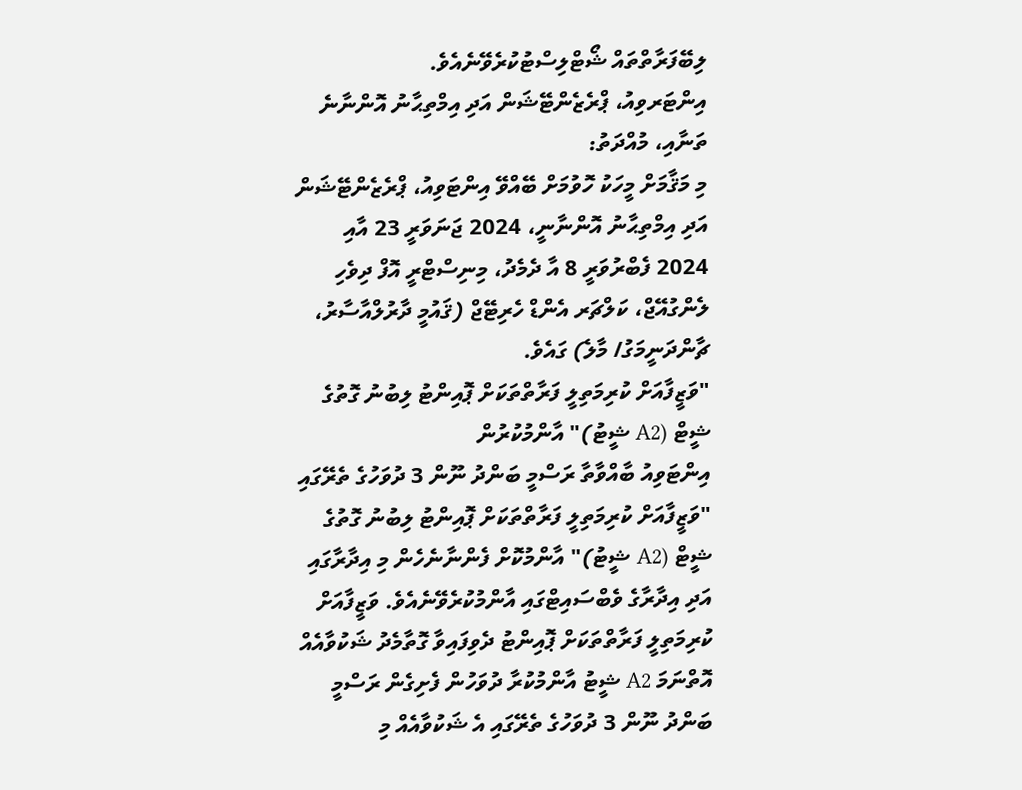ލިބޭފަރާތްތައް ޝޯޓްލިސްޓުކުރެވޭނެއެވެ.
އިންޓަރވިއު، ޕްރެޒެންޓޭޝަން އަދި އިމްތިޙާނު އޮންނާނެ ތަނާއި، މުއްދަތު:
މި މަޤާމަށް މީހަކު ހޮވުމަށް ބޭއްވޭ އިންޓަވިއު، ޕްރެޒެންޓޭޝަން އަދި އިމްތިޙާނު އޮންނާނީ، 2024 ޖަނަވަރީ 23 އާއި 2024 ފެބްރުވަރީ 8 އާ ދެމެދު، މިނިސްޓްރީ އޮފް ދިވެހި ލެންގުއޭޖް، ކަލްޗަރ އެންޑް ހެރިޓޭޖް (ޤައުމީ ދާރުލްއާސާރު، ޗާންދަނީމަގު/ މާލެ) ގައެވެ.
"ވަޒީފާއަށް ކުރިމަތިލީ ފަރާތްތަކަށް ޕޮއިންޓު ލިބުނު ގޮތުގެ ޝީޓް (A2 ޝީޓު)" އާންމުކުރުން
އިންޓަވިއު ބާއްވާތާ ރަސްމީ ބަންދު ނޫން 3 ދުވަހުގެ ތެރޭގައި "ވަޒީފާއަށް ކުރިމަތިލީ ފަރާތްތަކަށް ޕޮއިންޓު ލިބުނު ގޮތުގެ ޝީޓް (A2 ޝީޓު)" އާންމުކޮށް ފެންނާނެހެން މި އިދާރާގައި އަދި އިދާރާގެ ވެބްސައިޓްގައި އާންމުކުރެވޭނެއެވެ. ވަޒީފާއަށް ކުރިމަތިލީ ފަރާތްތަކަށް ޕޮއިންޓު ދެވިފައިވާ ގޮތާމެދު ޝަކުވާއެއް އޮތްނަމަ A2 ޝީޓު އާންމުކުރާ ދުވަހުން ފެށިގެން ރަސްމީ ބަންދު ނޫން 3 ދުވަހުގެ ތެރޭގައި އެ ޝަކުވާއެއް މި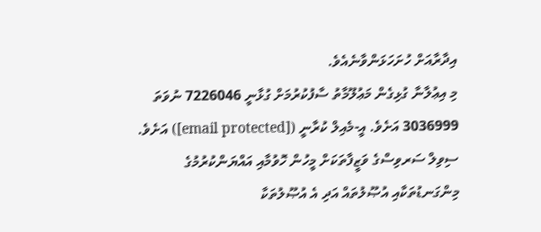އިދާރާއަށް ހުށަހަޅަންވާނެއެވެ.
މި އިޢުލާނާ ގުޅިގެން މަޢުލޫމާތު ސާފުކުރުމަށް ގުޅާނީ 7226046 ނުވަތަ 3036999 އަށެވެ. އީ-މެއިލް ކުރާނީ ([email protected]) އަށެވެ.
ސިވިލް ސަރވިސްގެ ވަޒީފާތަކަށް މީހުން ހޮވުމާއި އައްޔަންކުރުމުގެ މިންގަނޑުތަކާއި އުޞޫލުތައް އަދި އެ އުޞޫލުތަކާ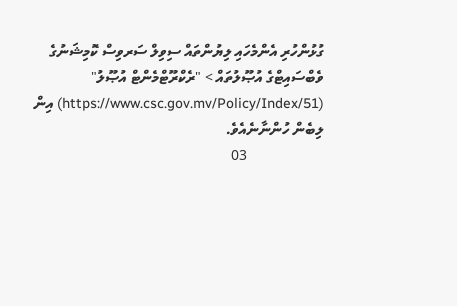ގުޅުންހުރި އެންމެހައި ލިޔުންތައް ސިވިލް ސަރވިސް ކޮމިޝަނުގެ ވެބްސައިޓްގެ އުޞޫލުތައް > "ރެކްރޫޓްމެންޓް އުޞޫލު" (https://www.csc.gov.mv/Policy/Index/51) އިން ލިބެން ހުންނާނެއެވެ.
                     03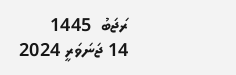ރަޖަބު  1445
14 ޖަނަވަރީ 2024